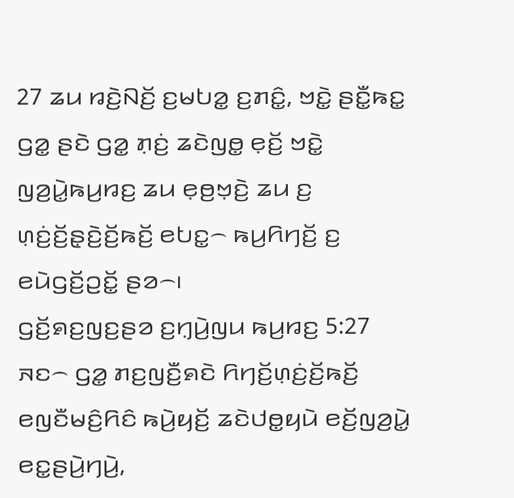27 ꤘꤣ ꤙꤢꤧ꤬ꤡꤢꤩ꤬ ꤢ꤬ꤗꤝꤤ꤭ ꤢ꤬ꤊꤢꤨ꤭, ꤠꤢꤧ꤭ ꤔꤢꤪ꤭ꤒꤢ꤭ ꤞꤤ꤭ ꤔꤢꤧ ꤞꤤ꤭ ꤊ꤫ꤢꤦ꤬ ꤘꤢꤧꤜꤥ꤭ ꤕ꤫ꤢꤩ꤬ ꤠꤢꤧ꤭ ꤜꤤ꤬ꤣꤧ꤭ꤒꤣ꤬ꤙꤢ꤬ ꤘꤣ ꤕ꤫ꤥ꤬ꤠ꤫ꤢꤧ꤬ ꤘꤣ ꤢ꤬ ꤛ꤫ꤢꤦ꤬ꤢꤩ꤬ꤔ꤫ꤢꤧ꤬ꤢꤩ꤬ꤒꤢꤩ꤬ ꤕꤝꤢ꤭꤮ ꤒꤣ꤬ꤖꤚꤢꤩ꤬ ꤢ꤬ ꤕꤣꤧꤞꤢꤩ꤬ꤑꤢꤩ꤭ ꤔꤤ꤮꤯
ꤞꤢꤩ꤬ꤎꤢ꤬ꤜꤢ꤬ꤔꤤ ꤢ꤬ꤚ꤫ꤣꤧ꤬ꤜꤣ ꤒꤣ꤬ꤙꤢ꤬ 5:27
ꤏꤢ꤮ ꤞꤤ꤭ ꤊꤢ꤬ꤜꤢꤪ꤬ꤎꤢꤧ ꤖꤚꤢꤩ꤬ꤛ꤫ꤢꤦ꤬ꤢꤩ꤬ꤒꤢꤩ꤬ ꤕꤜꤢꤪꤗꤢꤨ꤬ꤖꤢꤨ ꤒꤣꤧ꤬ꤟꤢꤩ꤬ ꤘꤢꤧꤓꤥ꤭ꤟꤣꤧ ꤕꤢꤩ꤬ꤜꤤ꤬ꤣꤧ꤭ ꤕꤢ꤭ꤔꤣꤧ꤬ꤚꤣꤧ꤬,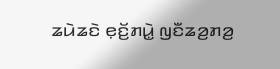ꤘꤣꤧꤘꤢꤧ ꤕ꤫ꤢꤩ꤬ꤊꤣꤧ꤭ ꤜꤢꤪꤘꤤ꤬ꤊꤤ꤬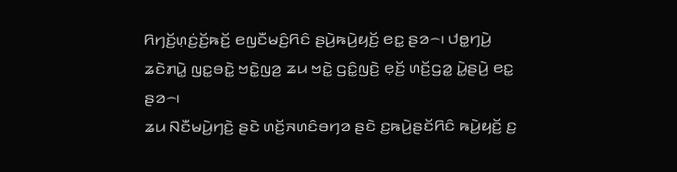ꤖꤚꤢꤩ꤬ꤛ꤫ꤢꤦ꤬ꤢꤩ꤬ꤒꤢꤩ꤬ ꤕꤜꤢꤪꤗꤢꤨ꤬ꤖꤢꤨ ꤔꤣꤧ꤬ꤒꤣꤧ꤬ꤟꤢꤩ꤬ ꤕꤢ꤭ ꤔꤤ꤮꤯ ꤓꤥ꤭ꤚꤣꤧ꤬ ꤘꤢꤧꤊꤣꤧ꤭ ꤜꤢ꤭ꤋꤢꤧ꤭ ꤠꤢꤧ꤭ꤜꤤ꤬ ꤘꤣ ꤠꤢꤧ꤭ ꤞꤢꤨ꤭ꤜꤢꤧ꤬ ꤕ꤫ꤢꤩ꤬ ꤛꤢꤩ꤬ꤞꤤ꤭ ꤣꤧ꤭ꤔꤣꤧ꤬ ꤕꤢ꤭ ꤔꤤ꤮꤯
ꤘꤣ ꤡꤢꤪꤗꤣꤧ꤬ꤚꤢꤧ꤬ ꤔꤢꤧ ꤛꤢꤩ꤬ꤏꤛꤢꤨꤋꤚꤤ ꤔꤢꤧ ꤢ꤬ꤒꤣꤧ꤬ꤔꤢꤩꤖꤢꤨ ꤒꤣꤧ꤬ꤟꤢꤩ꤬ ꤢ꤬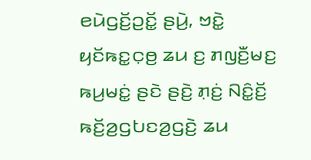ꤕꤣꤧꤞꤢꤩ꤬ꤑꤢꤩ꤭ ꤔꤣꤧ꤬, ꤠꤢꤧ꤭ ꤟꤢꤩꤒꤢ꤭ꤍ꤫ꤥ꤬ ꤘꤣ ꤢ꤬ ꤊꤜꤢꤪ꤬ꤗꤢ꤬ ꤒꤣ꤬ꤗꤢꤦ꤭ ꤔꤢꤧ ꤔꤢꤧ꤬ ꤊ꤫ꤢꤦ꤬ ꤡꤢꤨ꤭ꤢꤩ꤬ ꤒꤢꤩ꤬ꤤ꤬ꤞꤝꤢꤤ꤬ꤞꤢꤧ꤬ ꤘꤣ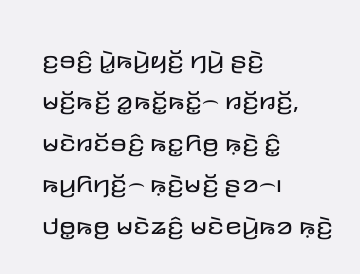ꤢ꤬ꤋꤢꤨ꤬ ꤣꤧ꤭ꤒꤣꤧ꤬ꤟꤢꤩ꤬ ꤚꤣꤧ꤬ ꤔꤢꤧ꤬ ꤗꤢꤩ꤬ꤒꤢꤩ꤬ ꤤ꤭ꤒꤢꤩ꤭ꤒꤢꤩ꤭꤮ ꤙꤢꤩ꤬ꤙꤢꤩ꤬, ꤗꤢꤧꤙꤢꤩꤋꤢꤨ꤬ ꤒꤢ꤭ꤖꤥ꤬ ꤒ꤫ꤢꤧ꤬ ꤢꤨ꤭ ꤒꤣ꤬ꤖꤚꤢꤩ꤬꤮ ꤒ꤫ꤢꤧ꤬ꤗꤢꤩ꤬ ꤔꤤ꤮꤯ ꤓꤥ꤭ꤒꤥ꤬ ꤗꤢꤧꤘꤢꤨ꤬ ꤗꤢꤧꤕꤣꤧ꤬ꤒꤤ ꤒ꤫ꤢꤧ꤬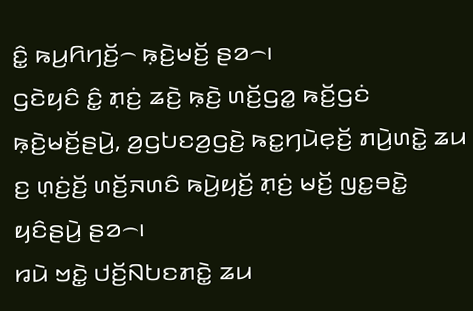ꤢꤨ꤭ ꤒꤣ꤬ꤖꤚꤢꤩ꤬꤮ ꤒ꤫ꤢꤧ꤬ꤗꤢꤩ꤬ ꤔꤤ꤮꤯
ꤞꤢꤧꤟꤢꤨ ꤢꤨ꤭ ꤊ꤫ꤢꤦ꤬ ꤘꤢꤧ꤬ ꤒ꤫ꤢꤧ꤬ ꤛꤢꤩ꤬ꤞꤤ꤭ ꤒꤢꤩ꤬ꤞꤢꤦ ꤒ꤫ꤢꤧ꤬ꤗꤢꤩ꤬ꤔꤣꤧ꤬, ꤤ꤬ꤞꤝꤢꤤ꤬ꤞꤢꤧ꤬ ꤒꤢ꤭ꤚꤣꤧꤕ꤫ꤢꤩ꤬ ꤊꤣꤧ꤬ꤛꤢꤧ꤭ ꤘꤣ ꤢ꤬ ꤛ꤫ꤢꤦ꤬ꤢꤩ꤬ ꤛꤢꤩ꤬ꤏꤛꤢꤨ ꤒꤣꤧ꤬ꤟꤢꤩ꤬ ꤊ꤫ꤢꤦ꤬ ꤗꤢꤩ꤬ ꤜꤢ꤭ꤋꤢꤧ꤭ ꤟꤢꤨꤔꤣꤧ꤬ ꤔꤤ꤮꤯
ꤙꤣꤧ ꤠꤢꤧ꤭ ꤓꤢꤩ꤬ꤡꤝꤢꤊꤢꤧ꤭ ꤘꤣ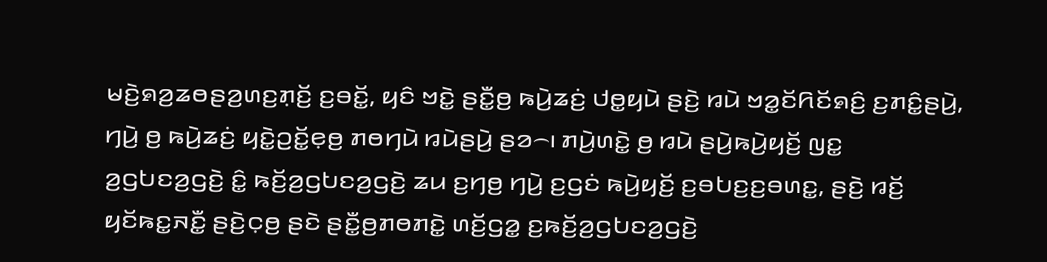ꤗꤢꤧ꤬ꤎꤤ꤬ꤘꤥꤔꤤ꤬ꤛꤢ꤬ꤊ꤫ꤢꤩ꤬ ꤢ꤬ꤋꤢꤩ꤭, ꤟꤢꤨ ꤠꤢꤧ꤭ ꤔꤢꤪ꤭ꤥ꤬ ꤒꤣꤧ꤬ꤘꤢꤦ꤬ ꤓꤥ꤭ꤟꤣꤧ ꤔꤢꤧ꤬ ꤙꤣꤧ ꤠꤤ꤭ꤢꤩꤖꤢꤩꤎꤢꤨ꤬ ꤢ꤬ꤊꤢꤨ꤭ꤔꤣꤧ꤬, ꤚꤣꤧ꤬ ꤥ꤬ ꤒꤣꤧ꤬ꤘꤢꤦ꤬ ꤟꤢꤧ꤭ꤑꤢꤩ꤭ꤕ꤫ꤥ꤬ ꤊꤥꤚꤣꤧ ꤙꤣꤧꤔꤣꤧ꤬ ꤔꤤ꤮꤯ ꤊꤣꤧ꤬ꤛꤢꤧ꤭ ꤥ꤬ ꤙꤣꤧ ꤔꤣꤧ꤬ꤒꤣꤧ꤬ꤟꤢꤩ꤬ ꤜꤢ꤭ ꤤ꤬ꤞꤝꤢꤤ꤬ꤞꤢꤧ꤬ ꤢꤨ꤭ ꤒꤢꤩ꤬ꤤ꤬ꤞꤝꤢꤤ꤬ꤞꤢꤧ꤬ ꤘꤣ ꤢ꤬ꤚꤥ꤬ ꤚꤣꤧ꤬ ꤢ꤬ꤞꤢꤦ ꤒꤣꤧ꤬ꤟꤢꤩ꤬ ꤢ꤬ꤋꤝꤢ꤬ꤢ꤬ꤋꤛꤢ꤭, ꤔꤢꤧ꤬ ꤙꤢꤩ꤬ ꤟꤢꤩꤒꤢ꤭ꤏꤢꤪ꤭ ꤔꤢꤧ꤬ꤍ꤫ꤥ꤬ ꤔꤢꤧ ꤔꤢꤪ꤭ꤥ꤬ꤊꤥꤊꤢꤧ꤭ ꤛꤢꤩ꤬ꤞꤤ꤭ ꤢ꤬ꤒꤢꤩ꤬ꤤ꤬ꤞꤝꤢꤤ꤬ꤞꤢꤧ꤬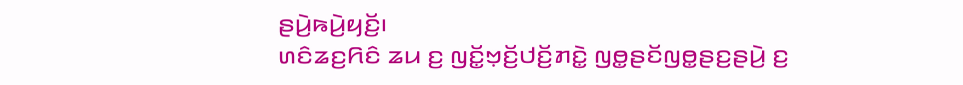ꤔꤣꤧ꤬ꤒꤣꤧ꤬ꤟꤢꤩ꤬꤯
ꤛꤢꤨꤘꤢ꤬ꤖꤢꤨ ꤘꤣ ꤢ꤬ ꤜꤢꤩ꤭ꤠ꤫ꤢꤩ꤬ꤓꤢꤩ꤬ꤊꤢꤧ꤭ ꤜꤥ꤭ꤔꤢꤩꤜꤥ꤭ꤔꤢ꤬ꤔꤣꤧ꤬ ꤢ꤬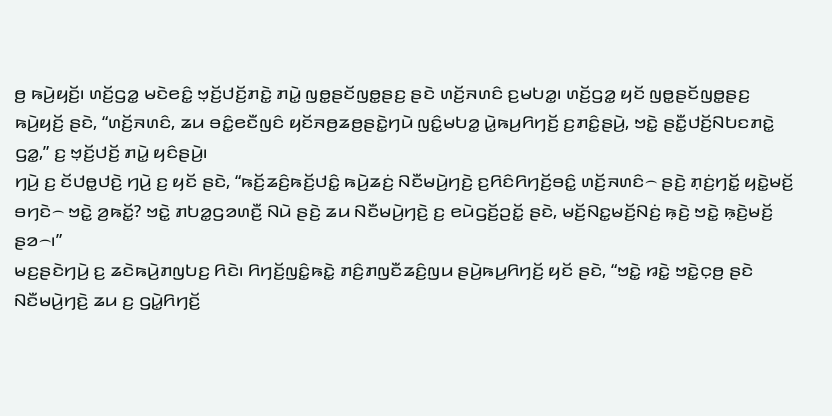ꤥ꤬ ꤒꤣꤧ꤬ꤟꤢꤩ꤬꤯ ꤛꤢꤩ꤬ꤞꤤ꤭ ꤗꤢꤧꤕꤢꤨ꤭ ꤠ꤫ꤢꤩ꤬ꤓꤢꤩ꤬ꤊꤢꤧ꤭ ꤊꤣꤧ꤭ ꤜꤥ꤭ꤔꤢꤩꤜꤥ꤭ꤔꤢ꤬ ꤔꤢꤧ ꤛꤢꤩ꤬ꤏꤛꤢꤨ ꤢ꤬ꤗꤝꤤ꤭꤯ ꤛꤢꤩ꤬ꤞꤤ꤭ ꤟꤢꤩ ꤜꤥ꤭ꤔꤢꤩꤜꤥ꤭ꤔꤢ꤬ ꤒꤣꤧ꤬ꤟꤢꤩ꤬ ꤔꤢꤧ, “ꤛꤢꤩ꤬ꤏꤛꤢꤨ, ꤘꤣ ꤋꤢꤨ꤭ꤕꤢꤪꤜꤢꤨ ꤟꤢꤩꤏꤥ꤬ꤘꤥ꤬ꤔꤢꤧ꤭ꤚꤣꤧ ꤜꤢꤨ꤭ꤗꤝꤤ꤭ ꤣꤧ꤭ꤒꤣ꤬ꤖꤚꤢꤩ꤬ ꤢ꤬ꤊꤢꤨ꤭ꤔꤣꤧ꤬, ꤠꤢꤧ꤭ ꤔꤢꤪ꤭ꤓꤢꤩ꤬ꤡꤝꤢꤊꤢꤧ꤭ ꤞꤤ꤭,” ꤢ꤬ ꤠ꤫ꤢꤩ꤬ꤓꤢꤩ꤬ ꤊꤣꤧ꤭ ꤟꤢꤨꤔꤣꤧ꤬꤯
ꤚꤣꤧ꤬ ꤢ꤬ ꤢꤩꤓꤥ꤭ꤓꤢꤧ꤬ ꤚꤣꤧ꤬ ꤢ꤬ ꤟꤢꤩ ꤔꤢꤧ, “ꤒꤢꤩ꤬ꤘꤢꤨ꤬ꤒꤢꤩ꤬ꤓꤢꤨ꤭ ꤒꤣꤧ꤬ꤘꤢꤦ꤬ ꤡꤢꤪꤗꤣꤧ꤬ꤚꤢꤧ꤬ ꤢ꤬ꤖꤢꤨꤖꤚꤢꤩ꤬ꤋꤢꤨ꤭ ꤛꤢꤩ꤬ꤏꤛꤢꤨ꤮ ꤔꤢꤧ꤬ ꤊ꤫ꤢꤦ꤬ꤚꤢꤩ꤭ ꤟꤢꤧ꤭ꤗꤢꤩ꤬ ꤋꤚꤢꤧ꤮ ꤠꤢꤧ꤭ ꤤ꤬ꤒꤢꤩ꤭? ꤠꤢꤧ꤭ ꤊꤝꤤ꤭ꤞꤤꤛꤢꤪ꤬ ꤡꤣꤧ ꤔꤢꤧ꤬ ꤘꤣ ꤡꤢꤪꤗꤣꤧ꤬ꤚꤢꤧ꤬ ꤢ꤬ ꤕꤣꤧꤞꤢꤩ꤬ꤑꤢꤩ꤭ ꤔꤢꤧ, ꤗꤢꤩ꤬ꤡꤢ꤭ꤗꤢꤩ꤬ꤡꤢꤦ꤬ ꤒ꤫ꤢꤧ꤬ ꤠꤢꤧ꤭ ꤒ꤫ꤢꤧ꤬ꤗꤢꤩ꤬ ꤔꤤ꤮꤯”
ꤗꤢ꤬ꤔꤢꤧꤚꤣꤧ꤬ ꤢ꤬ ꤘꤢꤧꤒꤣꤧ꤬ꤊꤜꤝꤢ꤬ ꤖꤢꤧ꤯ ꤖꤚꤢꤩ꤬ꤜꤢꤨ꤭ꤒꤢꤧ꤭ ꤊꤢꤨ꤬ꤊꤜꤢꤪꤘꤢꤨ꤬ꤜꤣ ꤔꤣꤧ꤬ꤒꤣ꤬ꤖꤚꤢꤩ꤬ ꤟꤢꤩ ꤔꤢꤧ, “ꤠꤢꤧ꤭ ꤙꤢꤧ꤭ ꤠꤢꤧ꤭ꤍ꤫ꤥ꤬ ꤔꤢꤧ ꤡꤢꤪꤗꤣꤧ꤬ꤚꤢꤧ꤬ ꤘꤣ ꤢ꤬ ꤞꤣꤧ꤭ꤖꤚꤢꤩ꤬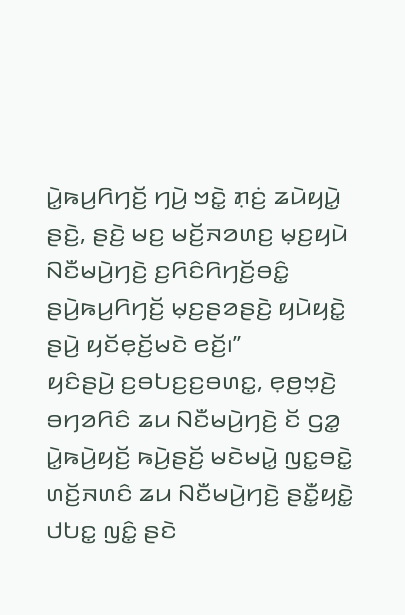ꤣꤧ꤭ꤒꤣ꤬ꤖꤚꤢꤩ꤬ ꤚꤣꤧ꤬ ꤠꤢꤧ꤭ ꤊ꤫ꤢꤦ꤬ ꤘꤣꤧꤟꤣꤧ꤭ ꤔꤢꤧ꤬, ꤔꤢꤧ꤬ ꤗꤢ꤬ ꤗꤢꤩ꤬ꤏꤤꤛꤢ꤬ ꤗ꤫ꤢ꤬ꤟꤣꤧ ꤡꤢꤪꤗꤣꤧ꤬ꤚꤢꤧ꤬ ꤢ꤬ꤖꤢꤨꤖꤚꤢꤩ꤬ꤋꤢꤨ꤭ ꤔꤣꤧ꤬ꤒꤣ꤬ꤖꤚꤢꤩ꤬ ꤗ꤫ꤢ꤬ꤔꤤꤔꤢꤧ꤬ ꤟꤣꤧꤟꤢꤧ꤭ ꤔꤣꤧ꤬ ꤟꤢꤩꤕ꤫ꤢꤩ꤬ꤗꤢꤧ ꤕꤢꤩ꤬꤯”
ꤟꤢꤨꤔꤣꤧ꤬ ꤢ꤬ꤋꤝꤢ꤬ꤢ꤬ꤋꤛꤢ꤭, ꤕ꤫ꤥ꤬ꤠ꤫ꤢꤧ꤬ ꤋꤚꤤꤖꤢꤨ ꤘꤣ ꤡꤢꤪꤗꤣꤧ꤬ꤚꤢꤧ꤬ ꤢꤩ ꤞꤤ꤭ ꤣꤧ꤭ꤒꤣꤧ꤬ꤟꤢꤩ꤬ ꤒꤣꤧ꤬ꤔꤢꤩ꤬ ꤗꤢꤧꤗꤣꤧ꤭ ꤜꤢ꤭ꤋꤢꤧ꤭ ꤛꤢꤩ꤬ꤏꤛꤢꤨ ꤘꤣ ꤡꤢꤪꤗꤣꤧ꤬ꤚꤢꤧ꤬ ꤔꤢꤪ꤭ꤟꤢꤧ꤭ ꤓꤝꤢ꤭ ꤜꤢꤨ꤭ ꤔꤢꤧ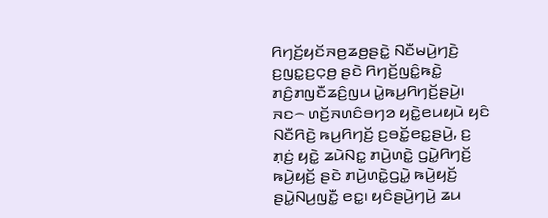ꤖꤚꤢꤩ꤬ꤟꤢꤩꤏꤥ꤬ꤘꤥ꤬ꤔꤢꤧ꤭ ꤡꤢꤪꤗꤣꤧ꤬ꤚꤢꤧ꤬ ꤢ꤬ꤜꤢ꤭ꤢ꤬ꤍ꤫ꤥ꤬ ꤔꤢꤧ ꤖꤚꤢꤩ꤬ꤜꤢꤨ꤭ꤒꤢꤧ꤭ ꤊꤢꤨ꤬ꤊꤜꤢꤪꤘꤢꤨ꤬ꤜꤣ ꤣꤧ꤭ꤒꤣ꤬ꤖꤚꤢꤩ꤬ꤔꤣꤧ꤬꤯
ꤏꤢ꤮ ꤛꤢꤩ꤬ꤏꤛꤢꤨꤋꤚꤤ ꤟꤢꤧ꤭ꤕꤣꤟꤣꤧ ꤟꤢꤨ ꤡꤢꤪꤖꤢꤧ꤬ ꤒꤣ꤬ꤖꤚꤢꤩ꤬ ꤢ꤬ꤋꤢꤩ꤭ꤕꤢ꤭ꤔꤣꤧ꤬, ꤢ꤬ ꤊ꤫ꤢꤦ꤬ ꤟꤢꤧ꤭ ꤘꤣꤧꤡꤢ꤭ ꤊꤣꤧ꤬ꤛꤢꤧ꤭ ꤞꤣꤧ꤭ꤖꤚꤢꤩ꤬ ꤒꤣꤧ꤬ꤟꤢꤩ꤬ ꤔꤢꤧ ꤊꤣꤧ꤬ꤛꤢꤧ꤭ꤞꤣꤧ꤭ ꤒꤣꤧ꤬ꤟꤢꤩ꤬ ꤔꤣꤧ꤭ꤡꤣ꤬ꤜꤢꤪ꤭ ꤕꤢ꤭꤯ ꤟꤢꤨꤔꤣꤧ꤬ꤚꤣꤧ꤬ ꤘꤣ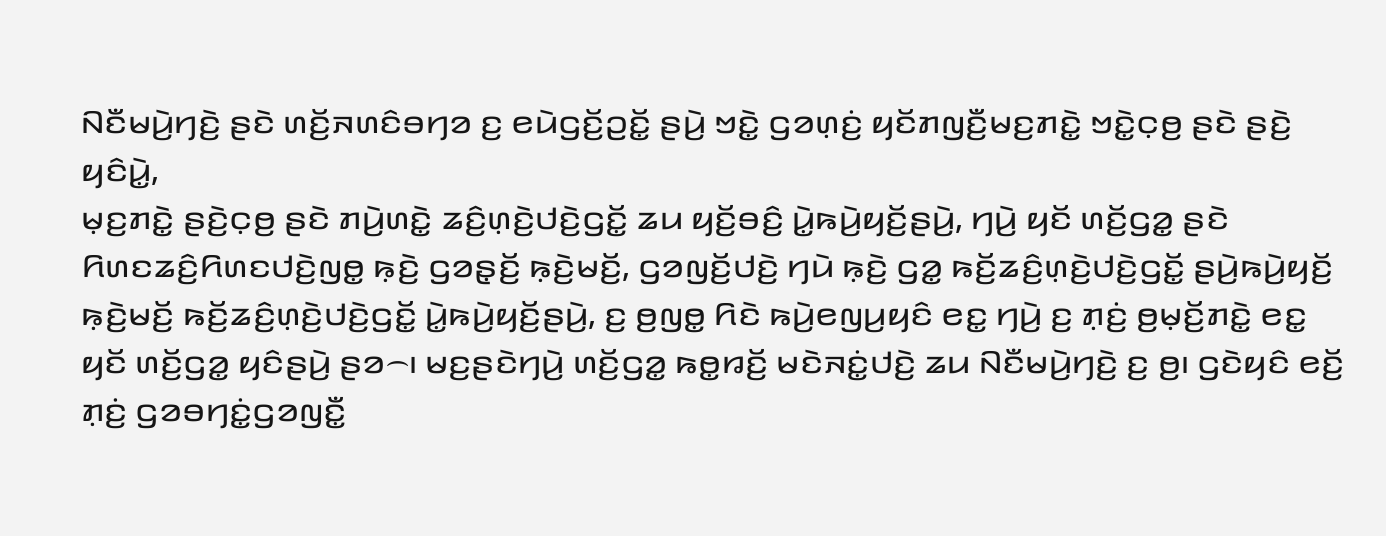ꤡꤢꤪꤗꤣꤧ꤬ꤚꤢꤧ꤬ ꤔꤢꤧ ꤛꤢꤩ꤬ꤏꤛꤢꤨꤋꤚꤤ ꤢ꤬ ꤕꤣꤧꤞꤢꤩ꤬ꤑꤢꤩ꤭ ꤔꤣꤧ꤬ ꤠꤢꤧ꤭ ꤞꤤꤛ꤫ꤢꤦ꤬ ꤟꤢꤩꤊꤜꤢꤪ꤬ꤗꤢ꤬ꤊꤢꤧ꤭ ꤠꤢꤧ꤭ꤍ꤫ꤥ꤬ ꤔꤢꤧ ꤔꤢꤧ꤬ ꤟꤢꤨꤣꤧ꤭,
ꤗ꤫ꤢ꤬ꤊꤢꤧ꤭ ꤔꤢꤧ꤬ꤍ꤫ꤥ꤬ ꤔꤢꤧ ꤊꤣꤧ꤬ꤛꤢꤧ꤭ ꤘꤢꤨ꤬ꤛ꤫ꤢꤧ꤬ꤓꤢꤧ꤬ꤞꤢꤩ꤭ ꤘꤣ ꤟꤢꤩ꤬ꤋꤢꤨ꤬ ꤣꤧ꤭ꤒꤣꤧ꤬ꤟꤢꤩ꤬ꤔꤣꤧ꤬, ꤚꤣꤧ꤬ ꤟꤢꤩ ꤛꤢꤩ꤬ꤞꤤ꤭ ꤔꤢꤧ ꤖꤛꤢꤘꤢꤨ꤬ꤖꤛꤢꤓꤢꤧ꤬ꤜꤥ꤭ ꤒ꤫ꤢꤧ꤬ ꤞꤤꤔ꤫ꤢꤩ꤬ ꤒ꤫ꤢꤧ꤬ꤗꤢꤩ꤬, ꤞꤤꤜꤢꤩ꤬ꤓꤢꤧ꤬ ꤚꤣꤧ ꤒ꤫ꤢꤧ꤬ ꤞꤤ꤭ ꤒꤢꤩ꤬ꤘꤢꤨ꤬ꤛ꤫ꤢꤧ꤬ꤓꤢꤧ꤬ꤞꤢꤩ꤭ ꤔꤣꤧ꤬ꤒꤣꤧ꤬ꤟꤢꤩ꤬ ꤒ꤫ꤢꤧ꤬ꤗꤢꤩ꤬ ꤒꤢꤩ꤬ꤘꤢꤨ꤬ꤛ꤫ꤢꤧ꤬ꤓꤢꤧ꤬ꤞꤢꤩ꤭ ꤣꤧ꤭ꤒꤣꤧ꤬ꤟꤢꤩ꤬ꤔꤣꤧ꤬, ꤢ꤬ ꤥ꤬ꤜꤥ꤭ ꤖꤢꤧ ꤒꤣꤧ꤬ꤕꤜꤣ꤬ꤟꤢꤨ ꤕꤢ꤭ ꤚꤣꤧ꤬ ꤢ꤬ ꤊ꤫ꤢꤦ꤬ ꤥ꤬ꤗ꤫ꤢꤩ꤬ꤊꤢꤧ꤭ ꤕꤢ꤭ ꤟꤢꤩ ꤛꤢꤩ꤬ꤞꤤ꤭ ꤟꤢꤨꤔꤣꤧ꤬ ꤔꤤ꤮꤯ ꤗꤢ꤬ꤔꤢꤧꤚꤣꤧ꤬ ꤛꤢꤩ꤬ꤞꤤ꤭ ꤒꤥ꤭ꤙꤢꤩ꤬ ꤗꤢꤧꤏꤢꤦ꤭ꤓꤢꤧ꤬ ꤘꤣ ꤡꤢꤪꤗꤣꤧ꤬ꤚꤢꤧ꤬ ꤢ꤬ ꤥ꤬꤯ ꤞꤢꤧꤟꤢꤨ ꤕꤢꤩ꤬ ꤊ꤫ꤢꤦ꤬ ꤞꤤꤋꤚꤢꤦ꤭ꤞꤤꤜꤢꤪ꤭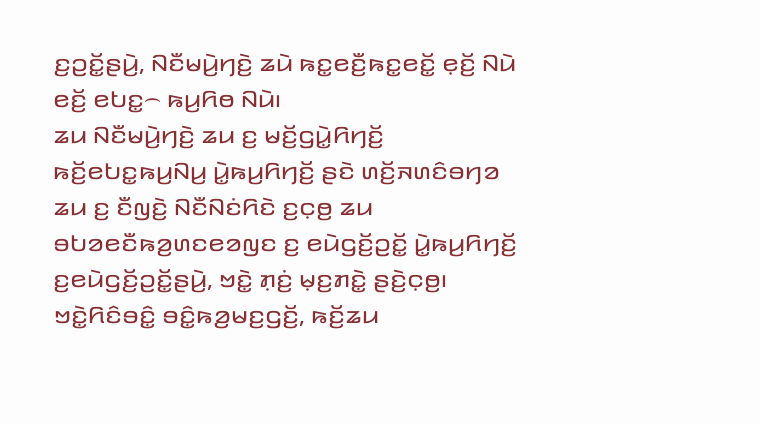ꤢ꤬ꤑꤢꤩ꤭ꤔꤣꤧ꤬, ꤡꤢꤪꤗꤣꤧ꤬ꤚꤢꤧ꤬ ꤘꤣꤧ ꤒꤢ꤭ꤕꤢꤪ꤬ꤒꤢ꤭ꤕꤢꤩ꤭ ꤕ꤫ꤢꤩ꤬ ꤡꤣꤧ ꤕꤢꤩ꤬ ꤕꤝꤢ꤭꤮ ꤒꤣ꤬ꤖꤥ ꤡꤣꤧ꤯
ꤘꤣ ꤡꤢꤪꤗꤣꤧ꤬ꤚꤢꤧ꤬ ꤘꤣ ꤢ꤬ ꤗꤢꤩ꤬ꤞꤣꤧ꤭ꤖꤚꤢꤩ꤬ ꤒꤢꤩ꤬ꤕꤝꤢ꤭ꤒꤣ꤬ꤡꤣ꤬ ꤣꤧ꤭ꤒꤣ꤬ꤖꤚꤢꤩ꤬ ꤔꤢꤧ ꤛꤢꤩ꤬ꤏꤛꤢꤨꤋꤚꤤ ꤘꤣ ꤢ꤬ ꤢꤪꤜꤢꤧ꤬ ꤡꤢꤪꤡꤢꤦꤖꤢꤧ ꤢ꤬ꤍ꤫ꤥ꤬ ꤘꤣ ꤋꤝꤤꤕꤢꤪꤒꤤ꤬ꤛꤢꤕꤤꤜꤢ ꤢ꤬ ꤕꤣꤧꤞꤢꤩ꤬ꤑꤢꤩ꤭ ꤣꤧ꤭ꤒꤣ꤬ꤖꤚꤢꤩ꤬ ꤢ꤬ꤕꤣꤧꤞꤢꤩ꤬ꤑꤢꤩ꤭ꤔꤣꤧ꤬, ꤠꤢꤧ꤭ ꤊ꤫ꤢꤦ꤬ ꤗ꤫ꤢ꤬ꤊꤢꤧ꤭ ꤔꤢꤧ꤬ꤍ꤫ꤥ꤬꤯
ꤠꤢꤧ꤭ꤖꤢꤨꤋꤢꤨ꤭ ꤋꤢꤨ꤭ꤒꤤ꤬ꤗꤢ꤬ꤞꤢꤩ꤬, ꤒꤢꤩ꤬ꤘꤣ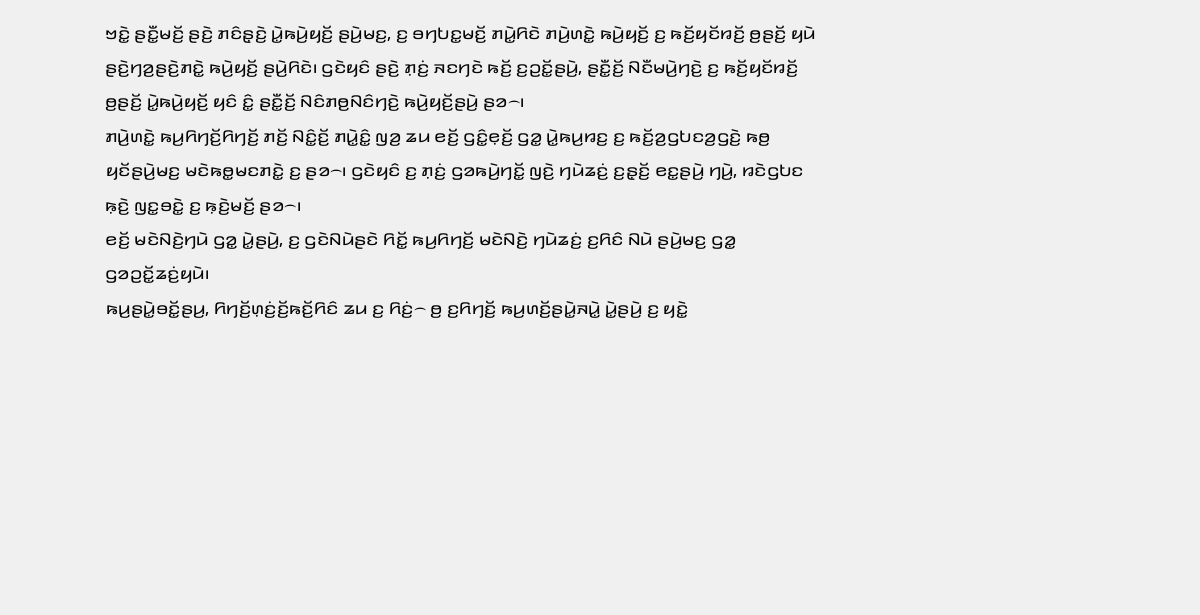ꤠꤢꤧ꤭ ꤔꤢꤪ꤭ꤗꤢꤩ꤬ ꤔꤢꤧ꤬ ꤊꤢꤨꤔ꤫ꤢꤧ꤬ ꤣꤧ꤭ꤒꤣꤧ꤬ꤟꤢꤩ꤬ ꤔꤣꤧ꤬ꤗꤢ꤬, ꤢ꤬ ꤋꤚꤝꤢ꤭ꤗꤢꤩ꤬ ꤊꤣꤧ꤭ꤖꤢꤧ ꤊꤣꤧ꤬ꤛꤢꤧ꤭ ꤒꤣꤧ꤬ꤟꤢꤩ꤬ ꤢ꤬ ꤒꤢꤩ꤬ꤟꤢꤩꤙꤢꤩ꤬ ꤥ꤬ꤔꤢꤩ꤬ ꤟꤣꤧ ꤔꤢꤧ꤬ꤚꤤ꤬ꤔꤢꤧ꤬ꤊꤢꤧ꤭ ꤒꤣꤧ꤬ꤟꤢꤩ꤬ ꤔꤣꤧ꤬ꤖꤢꤧ꤯ ꤞꤢꤧꤟꤢꤨ ꤔꤢꤧ꤬ ꤊ꤫ꤢꤦ꤬ ꤏꤢꤚꤢꤧ ꤒꤢꤩ꤬ ꤢ꤬ꤑꤢꤩ꤭ꤔꤣꤧ꤬, ꤔꤢꤪ꤭ꤢꤩ꤬ ꤡꤢꤪꤗꤣꤧ꤬ꤚꤢꤧ꤬ ꤢ꤬ ꤒꤢꤩ꤬ꤟꤢꤩꤙꤢꤩ꤬ ꤥ꤬ꤔꤢꤩ꤬ ꤣꤧ꤭ꤒꤣꤧ꤬ꤟꤢꤩ꤬ ꤟꤢꤨ ꤢꤨ꤭ ꤔꤢꤪ꤭ꤢꤩ꤬ ꤡꤢꤨꤊꤥ꤬ꤡꤢꤨꤚꤢꤧ꤬ ꤒꤣꤧ꤬ꤟꤢꤩ꤬ꤔꤣꤧ꤬ ꤔꤤ꤮꤯
ꤊꤣꤧ꤬ꤛꤢꤧ꤭ ꤒꤣ꤬ꤖꤚꤢꤩ꤬ꤖꤚꤢꤩ꤬ ꤊꤢꤩ꤬ ꤡꤢꤨ꤭ꤢꤩ꤬ ꤊꤣꤧ꤭ꤢꤨ꤭ ꤜꤤ꤬ ꤘꤣ ꤕꤢꤩ꤬ ꤞꤢꤨ꤭ꤕ꤫ꤢꤩ꤬ ꤞꤤ꤭ ꤣꤧ꤭ꤒꤣ꤬ꤙꤢ꤬ ꤢ꤬ ꤒꤢꤩ꤬ꤤ꤬ꤞꤝꤢꤤ꤬ꤞꤢꤧ꤬ ꤒꤥ꤬ ꤟꤢꤩꤔꤣꤧ꤬ꤗꤢ꤬ ꤗꤢꤧꤒꤥ꤭ꤗꤢꤊꤢꤧ꤭ ꤢ꤬ ꤔꤤ꤮꤯ ꤞꤢꤧꤟꤢꤨ ꤢ꤬ ꤊ꤫ꤢꤦ꤬ ꤞꤤꤒꤣꤧ꤬ꤚꤢꤩ꤭ ꤜꤢꤧ꤬ ꤚꤣꤧꤘꤢꤦ꤬ ꤢ꤬ꤔ꤫ꤢꤩ꤬ ꤕꤢ꤭ꤔꤣꤧ꤬ ꤚꤣꤧ꤬, ꤙꤢꤧꤞꤝꤢ ꤒ꤫ꤢꤧ꤬ ꤜꤢ꤭ꤋꤢꤧ꤭ ꤢ꤬ ꤒ꤫ꤢꤧ꤬ꤗꤢꤩ꤬ ꤔꤤ꤮꤯
ꤕꤢꤩ꤬ ꤗꤢꤧꤡꤢꤧ꤬ꤚꤣꤧ ꤞꤤ꤭ ꤣꤧ꤭ꤔꤣꤧ꤬, ꤢ꤬ ꤞꤢꤧꤡꤣꤧꤔꤢꤧ ꤖꤢꤩ꤭ ꤒꤣ꤬ꤖꤚꤢꤩ꤬ ꤗꤢꤧꤡꤢꤧ꤬ ꤚꤣꤧꤘꤢꤦ꤬ ꤢ꤬ꤖꤢꤨ ꤡꤣꤧ ꤔꤣꤧ꤬ꤗꤢ꤬ ꤞꤤ꤭ ꤞꤤꤑꤢꤩ꤭ꤘꤢꤦ꤬ꤟꤣꤧ꤯
ꤒꤣ꤬ꤔꤣꤧ꤭ꤋꤢꤩ꤭ꤔꤣ꤬, ꤖꤚꤢꤩ꤬ꤛ꤫ꤢꤦ꤬ꤢꤩ꤬ꤒꤢꤩ꤬ꤖꤢꤨ ꤘꤣ ꤢ꤬ ꤖꤢꤦ꤬꤮ ꤥ꤬ ꤢ꤬ꤖꤚꤢꤩ꤬ ꤒꤣ꤬ꤛꤢꤩ꤬ꤔꤣꤧ꤭ꤏꤣꤧ꤭ ꤣꤧ꤭ꤔꤣꤧ꤬ ꤢ꤬ ꤟꤢꤧ꤭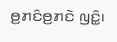ꤥ꤬ꤊꤢꤨꤥ꤬ꤊꤢꤧ ꤜꤢꤨ꤭꤯